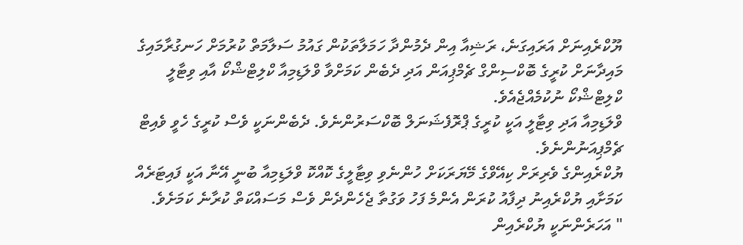ޔޫކްރެއިނަށް އަރައިގަނެ، ރަޝިއާ އިން ދެމުންދާ ހަމަލާތަކުން ގައުމު ސަލާމަތް ކުރުމަށް ހަނގުރާމައިގެ މައިދާނަށް ކުރީގެ ބޮކްސިންގް ޗެމްޕިއަން އަދި ދެބެން ކަމަށްވާ ވްލަޑިމިއާ ކްލިޓްޝްކޯ އާއި ވިޓާލީ ކްލިޓްޝްކޯ ނުކުމެއްޖެއެވެ.
ވްލަޑިމިއާ އަދި ވިޓާލީ އަކީ ކުރީގެ ޕްރޮފެޝަނަލް ބޮކްސަރުންނެވެ. ދެބެންނަކީ ވެސް ކުރީގެ ހެވީ ވެއިޓް ޗެމްޕިއަނުންނެވެ.
ޔުކްރެއިންގެ ވެރިރަށް ކިއޭވްގެ މޭޔަރަކަށް ހުންނެވި ވިޓާލީގެ ކޮއްކޮ ވްލަޑިމިއާ ބުނީ އޭނާ އަކީ ފައިޓަރެއް ކަމަށާއި ޔުކްރެއިނު ދިފާއު ކުރަން އެންމެ ފަހު ވަގުތާ ޖެހެންދެން ވެސް މަސައްކަތް ކުރާނެ ކަމަށެވެ.
" އަހަރެންނަކީ ޔުކްރެއިން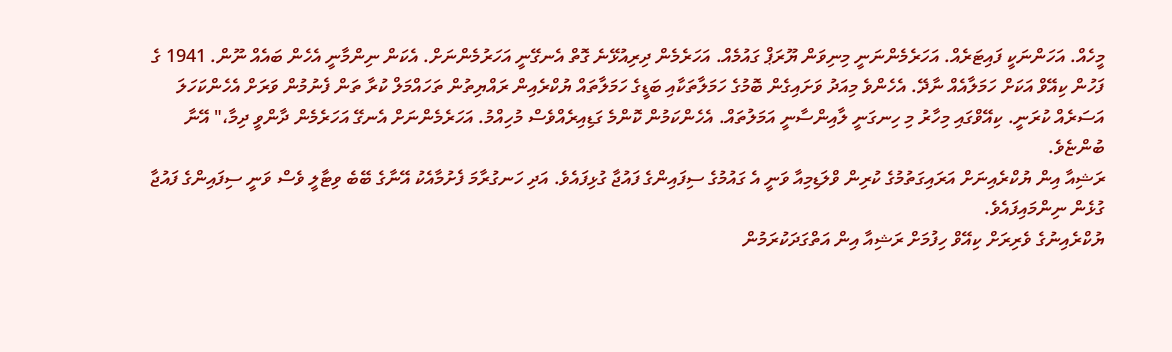މީހެއް. އަހަންނަކީ ފައިޓަރެއް. އަހަރެމެންނަނީ މިނިވަން ޔޫރަޕް ގައުމެއް. އަހަރެމެން ދިރިއުޅޭނެ ގޮތް އެނގޭނީ އަހަރުމެންނަށް. އެކަން ނިންމާނީ އެހެން ބައެއް ނޫން. 1941 ގެ ފަހުން ކިއޭވް އަކަށް ހަމަލާއެއް ނާދޭ. އެހެންވެ މިއަދު ވަށައިގެން ބޮމުގެ ހަމަލާތަކާއި ބަޑީގެ ހަމަލާތައް ޔުކްރެއިން ރައްޔިތުން ތަހައްމަލް ކުރާ ތަން ފެނުމުން ވަރަށް އެހެންކަހަލަ އަސަރެއް ކުރަނީ. ކިއޭވްގައި މިހާރު މި ހިނގަނީ ލާއިންސާނީ އަމަލުތައް. އެހެންކަމުން ކޮންމެ ގަޑިއިރެއްވެސް މުހިއްމު. އަހަރެމެންނަށް އެނގޭ އަހަރެމެން ދާންވީ ދިމާ،" އޭނާ ބުންޏެވެ.
ރަޝިއާ އިން ޔުކްރެއިނަށް އަރައިގަތުމުގެ ކުރިން ވްލަޑިމިއާ ވަނީ އެ ގައުމުގެ ސިފައިންގެ ފައުޖާ ގުޅިފައެވެ. އަދި ހަނގުރާމަ ފެށުމާއެކު އޭނާގެ ބޭބެ ވިޓާލީ ވެސް ވަނީ ސިފައިންގެ ފައުޖާ ގުޅެން ނިންމައިފައެވެ.
ޔުކްރެއިނުގެ ވެރިރަށް ކިއޭވް ހިފުމަށް ރަޝިއާ އިން އަތްގަދަކުރަމުން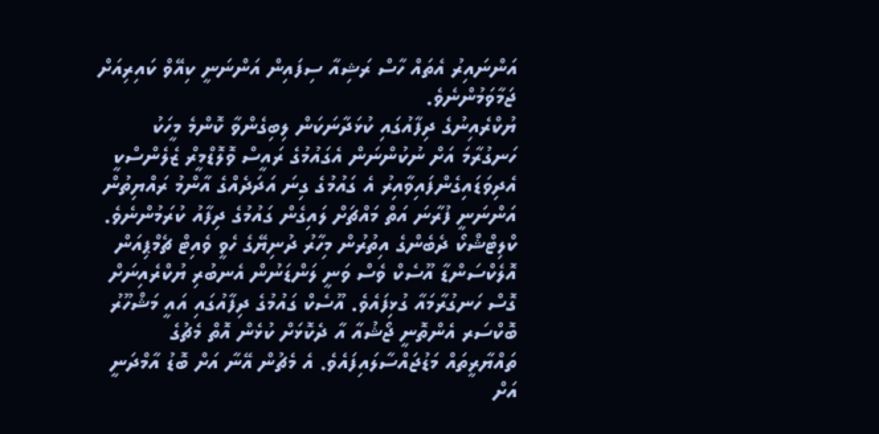އަންނައިރު އެތައް ހާސް ރަޝިއާ ސިފައިން އަންނަނީ ކިއޭވް ކައިރިއަށް ޖަމާވަމުންނެވެ.
ޔުކްރެއިނުގެ ދިފާއުގައި ކުޅަދާނަކަން ލިބިގެންވާ ކޮންމެ މީހަކު ހަނގުރާމަ އަށް ނުކުންނަން އެގައުމުގެ ރައީސް ވޮލޮޑްމީރް ޒެލެންސްކީ އެދިވަޑައިގެންފައިވާއިރު އެ ގައުމުގެ ގިނަ އަދަދެއްގެ އާންމު ރައްޔިތުން އަންނަނީ ފުރާނަ އަތް މައްޗަށް ލައިގެން ގައުމުގެ ދިފާއު ކުރަމުންނެވެ.
ކްލިޓްޝްކޯ ދެބެންގެ އިތުރުން މިހާރު ދުނިޔޭގެ ހެވީ ވެއިޓް ޗެމްޕިއަން އޮލެކްސަންޑާ އޫސެކް ވެސް ވަނީ ލަންޑަނުން އެނބުރި ޔުކްރެއިނަށް ގޮސް ހަނގުރާމައާ ގުޅިފައެވެ. އޫސެކް ގައުމުގެ ދިފާއުގައި އައީ މަޝްހޫރު ބޮކްސަރ އެންތޮނީ ޖޯޝުއާ އާ ދެކޮޅަށް ކުޅެން އޮތް މެޗުގެ ތައްޔާރީތައް މަޑުޖައްސާލައިފައެވެ. އެ މެޗުން އޭނާ އަށް ބޮޑު އާމްދަނީ އަށް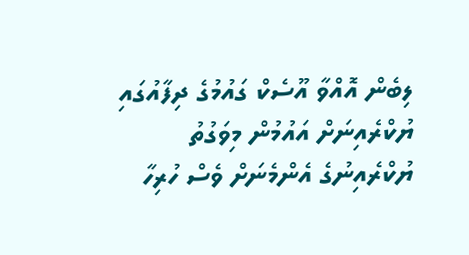ލިބެން އޮއްވާ އޫސެކް ގައުމުގެ ދިފާއުގައި ޔުކްރެއިނަށް އައުމުން މިވަގުތު ޔުކްރެއިނުގެ އެންމެނަށް ވެސް ހުރިހާ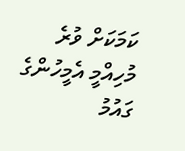ކަމަކަށް ވުރެ މުހިއްމީ އެމީހުންގެ ގައުމު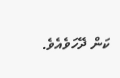ކަން ދޭހަވެއެވެ.